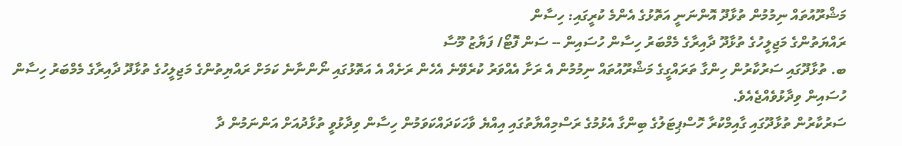މަޝްރޫއުތައް ނިމުމުން ތުޅާދޫ އޮންނަނީ އަތޮޅުގެ އެންމެ ކުރީގައި: ހިސާން
ރައްޔަތުންގެ މަޖިލީހުގެ ތުޅާދޫ ދާއިރާގެ މެމްބަރު ހިސާން ހުސައިން -- ސަން ފޮޓޯ/ ފަޔާޒު މޫސާ
ބ. ތުޅާދޫގައި ސަރުކާރުން ހިންގާ ތަރައްގީގެ މަޝްރޫއުތައް ނިމުމުން އެ ރަށާ އެއްވަރު ކުރެވޭނެ އެހެން ރަށެއް އެ އަތޮޅުގައި ނޯންނާނެ ކަމަށް ރައްޔިތުންގެ މަޖިލީހުގެ ތުޅާދޫ ދާއިރާގެ މެމްބަރު ހިސާން ހުސައިން ވިދާޅުވެއްޖެއެވެ.
ސަރުކާރުން ތުޅާދޫގައި ގާއިމްކުރާ ހޮސްޕިޓަލުގެ ބިންގާ އެޅުމުގެ ރަސްމިއްޔާތުގައި އިއްޔެ ވާހަކަދައްކަވަމުން ހިސާން ވިދާޅުވީ ތުޅާދުއަށް އަންނަމުން ދާ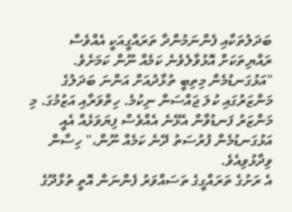ބަދަލުތަކާއި ފެންނަމުންދާ ތަރައްގީއަކީ އެއްވެސް ރައްޔިތަކަށް އޮޅުވާލެވެނެ ކަމެއް ނޫން ކަމަށެވެ.
"އަޅުގަނޑުމެން މިތިބީ ތުޅާދުއަށް އަންނަ ބަދަލުގެ މަންޒަރުގައި ކުލަ ޖައްސަން ނިކުމެ. ހިތްވަރާއި އަޒުމުގަ. މި މަންޒަރު ފަނޑުވާން އެޅޭނެ އެއްވެސް ފިޔަވަޅެއް އެއީ އަޅުގަނޑުމެން ފުރުސަތު ދޭނެ ކަމެއް ނޫން،" ހިސާން ވިދާޅުވިއެވެ.
އެ ރަށުގެ ތަރައްގީގެ ތަސައްވަރު ފެންނަން އޮތީ ތުޅާދޫގެ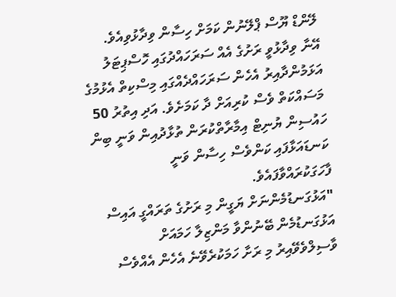ލޭންޑް ޔޫސް ޕްލޭނުން ކަމަށް ހިސާން ވިދާޅުވިއެވެ.
އޭނާ ވިދާޅުވީ ރަށުގެ އެއް ސަރަހައްދުގައި ހޮސްޕިޓަލު އަޅަމުންދާއިރު އެހެން ސަރަހައްދެއްގައި މިސްކިތް އެޅުމުގެ މަސައްކަތް ވެސް ކުރިއަށް ދާ ކަމަށެވެ. އަދި އިތުރު 50 ހައުސިން ޔުނިޓް އިމާރާތްކުރަން ތުޅާދުއިން ވަނީ ބިން ކަނޑައަޅާފައި ކަންވެސް ހިސާން ވަނީ ފާހަގަކުރައްވާފައެވެ.
"އަޅުގަނޑުމެންނަށް ޔަގީން މި ރަށުގެ ތަރައްގީ އައިސް އަޅުގަނޑުމެން ބޭނުންވާ މަންޒިލާ ހަމައަށް ވާސިލްވެވޭއިރު މި ރަށާ ހަމަކުރެވޭނެ އެހެން އެއްވެސް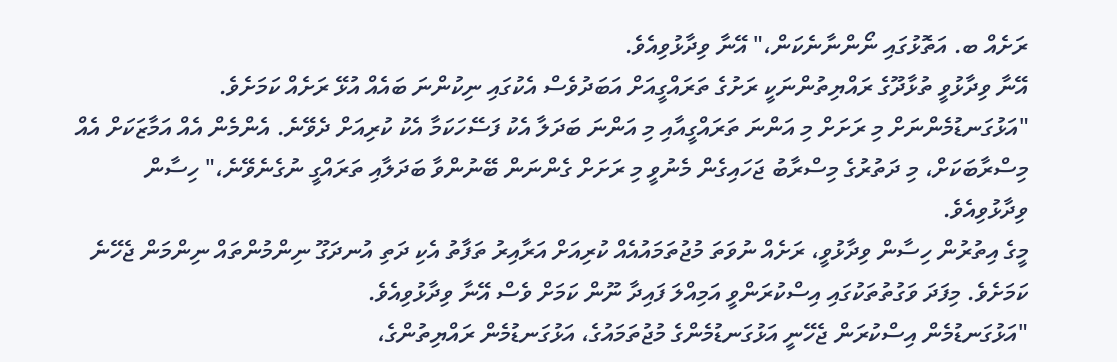ރަށެއް ބ. އަތޮޅުގައި ނޯންނާނެކަން،" އޭނާ ވިދާޅުވިއެވެ.
އޭނާ ވިދާޅުވީ ތުޅާދޫގެ ރައްޔިތުންނަކީ ރަށުގެ ތަރައްގީއަށް އަބަދުވެސް އެކުގައި ނިކުންނަ ބައެއް އުޅޭ ރަށެއް ކަމަށެވެ.
"އަޅުގަނޑުމެންނަށް މި ރަށަށް މި އަންނަ ތަރައްގީއާއި މި އަންނަ ބަދަލާ އެކު ފަސޭހަކަމާ އެކު ކުރިއަށް ދެވޭނެ. އެންމެން އެއް އަމާޒަކަށް އެއް މިސްރާބަކަށް، މި ދަތުރުގެ މިސްރާބު ޖަހައިގެން މެނުވީ މި ރަށަށް ގެންނަން ބޭނުންވާ ބަދަލާއި ތަރައްގީ ނުގެނެވޭނެ،" ހިސާން ވިދާޅުވިއެވެ.
މީގެ އިތުރުން ހިސާން ވިދާޅުވީ، ރަށެއް ނުވަތަ މުޖުތަމައުއެއް ކުރިއަށް އަރާއިރު ތަފާތު އެކި ދަތި އުނދަގޫ ނިންމުންތައް ނިންމަން ޖެހޭނެ ކަމަށެވެ. މިފަދަ ވަގުތުތަކުގައި އިސްކުރަންވީ އަމިއްލަ ފައިދާ ނޫން ކަމަށް ވެސް އޭނާ ވިދާޅުވިއެވެ.
"އަޅުގަނޑުމެން އިސްކުރަން ޖެހޭނީ އަޅުގަނޑުމެންގެ މުޖުތަމައުގެ، އަޅުގަނޑުމެން ރައްޔިތުންގެ،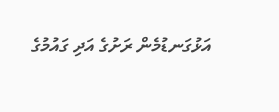އަޅުގަނޑުމެން ރަށުގެ އަދި ގައުމުގެ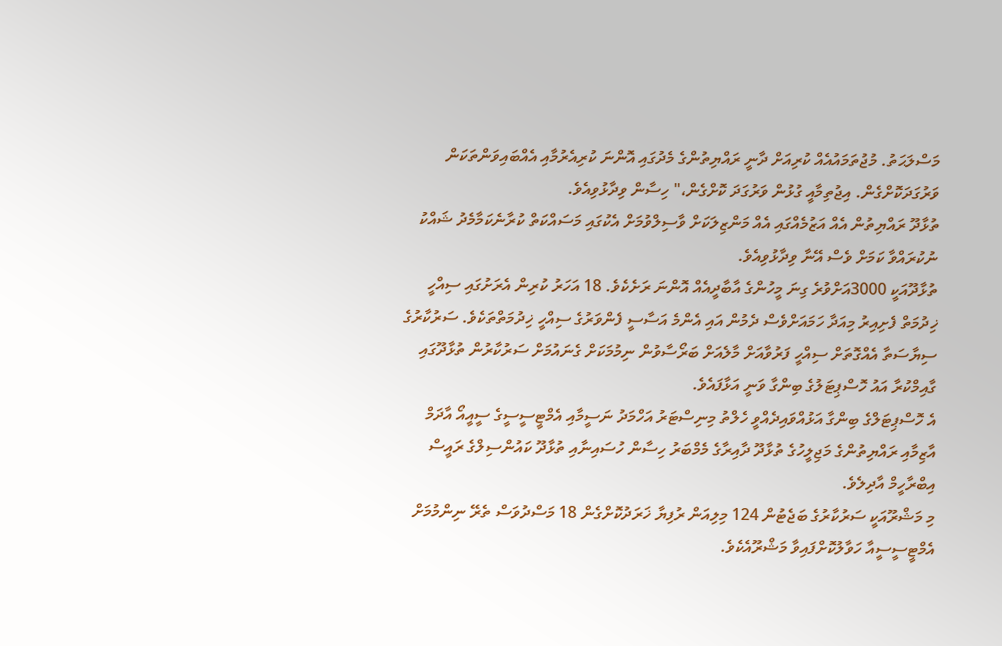މަސްލަޙަތު. މުޖުތަމައުއެއް ކުރިއަށް ދާނީ ރައްޔިތުންގެ މެދުގައި އޮންނަ ކުރިއެރުމާއި އެއްބައިވަންތަކަން ވަރުގަދަކޮށްގެން. އިޖުތިމާއީ ގުޅުން ވަރުގަދަ ކޮށްގެން،" ހިސާން ވިދާޅުވިއެވެ.
ތުޅާދޫ ރައްޔިތުން އެއް އަޒުމެއްގައި އެއް މަންޒިލަކަށް ވާސިލްވުމަށް އެކުގައި މަސައްކަތް ކުރާނެކަމާމެދު ޝައްކު ނުކުރައްވާ ކަމަށް ވެސް އޭނާ ވިދާޅުވިއެވެ.
ތުޅާދޫއަކީ 3000އަށްވުރެ ގިނަ މީހުންގެ އާބާދީއެއް އޮންނަ ރަށެކެވެ. 18 އަހަރު ކުރިން އެރަށުގައި ސިއްހީ ޚިދުމަތް ފެށިއިރު މިއަދާ ހަމައަށްވެސް ދެމުން އައި އެންމެ އަސާސީ ފެންވަރުގެ ސިއްހީ ޚިދުމަތްތަކެވެ. ސަރުކާރުގެ ސިޔާސަތާ އެއްގޮތަށް ސިއްހީ ފަރުވާއަށް މާލެއަށް ބަރޯސާވުން ނިމުމަކަށް ގެނައުމަށް ސަރުކާރުން ތުޅާދޫގައި ގާއިމްކުރާ އައު ހޮސްޕިޓަލުގެ ބިންގާ ވަނީ އަޅާފައެވެ.
އެ ހޮސްޕިޓަލްގެ ބިންގާ އަޅުއްވައިދެއްވީ ހެލްތު މިނިސްޓަރު އަހްމަދު ނަސީމާއި އެމްޓީސީސީގެ ސީއީއޯ އާދަމް އާޒިމާއި ރައްޔިތުންގެ މަޖިލީހުގެ ތުޅާދޫ ދާއިރާގެ މެމްބަރު ހިސާން ހުސައިނާއި ތުޅާދޫ ކައުންސިލްގެ ރައީސް އިބްރާހީމް އާދިލެވެ.
މި މަޝްރޫއަކީ ސަރުކާރުގެ ބަޖެޓުން 124 މިލިއަން ރުފިޔާ ޚަރަދުކޮށްގެން 18 މަސްދުވަސް ތެރޭ ނިންމުމަށް އެމްޓީސީސީއާ ހަވާލުކޮށްފައިވާ މަޝްރޫއެކެވެ.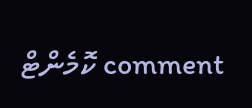comment ކޮމެންޓް